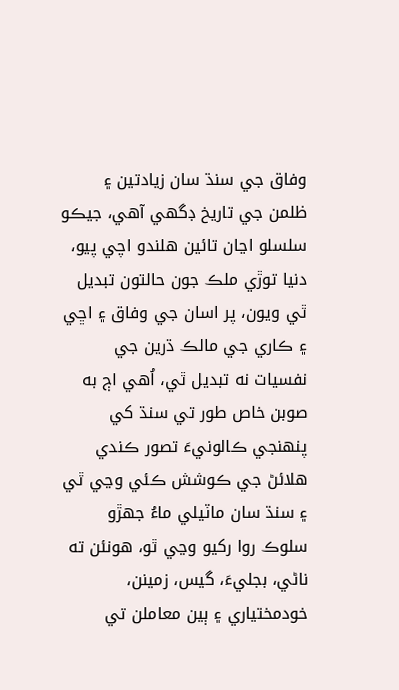وفاق جي سنڌ سان زيادتين ۽ ظلمن جي تاريخ ڊگهي آھي، جيڪو سلسلو اڃان تائين ھلندو اچي پيو، دنيا توڙي ملڪ جون حالتون تبديل ٿي ويون، پر اسان جي وفاق ۽ اڇي ۽ ڪاري جي مالڪ ڌرين جي نفسيات نه تبديل ٿي، اُھي اڄ به صوبن خاص طور تي سنڌ کي پنهنجي ڪالونيءَ تصور ڪندي ھلائڻ جي ڪوشش ڪئي وڃي ٿي ۽ سنڌ سان ماٽيلي ماءُ جهڙو سلوڪ روا رکيو وڃي ٿو، ھونئن ته ناڻي، بجليءَ، گيس، زمينن، خودمختياري ۽ ٻين معاملن تي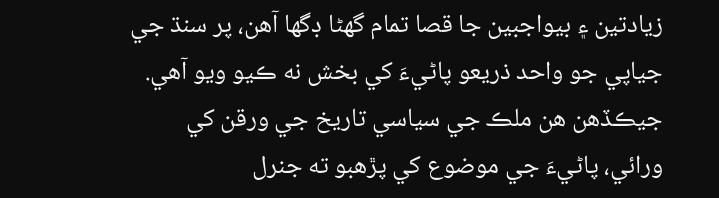زيادتين ۽ بيواجبين جا قصا تمام گهڻا ڊگها آھن، پر سنڌ جي جياپي جو واحد ذريعو پاڻيءَ کي بخش نه ڪيو ويو آھي.
جيڪڏھن ھن ملڪ جي سياسي تاريخ جي ورقن کي ورائي، پاڻيءَ جي موضوع کي پڙھبو ته جنرل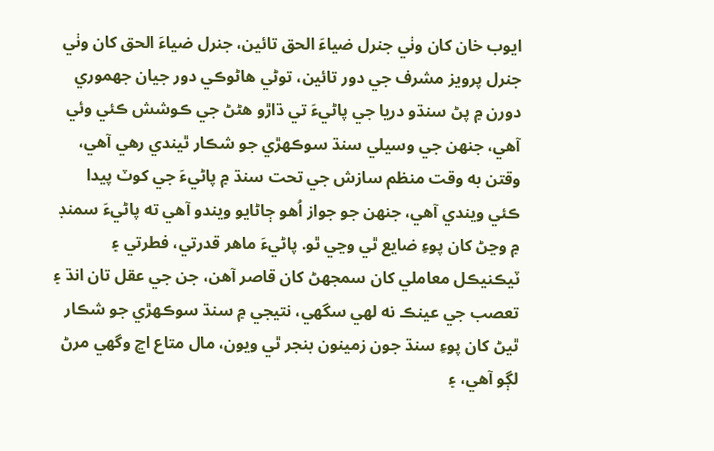ايوب خان کان وٺي جنرل ضياءَ الحق تائين، جنرل ضياءَ الحق کان وٺي جنرل پرويز مشرف جي دور تائين، توڻي ھاڻوڪي دور جيان جهموري دورن ۾ پڻ سنڌو دريا جي پاڻيءَ تي ڌاڙو ھڻڻ جي ڪوشش ڪئي وئي آھي، جنهن جي وسيلي سنڌ سوڪهڙي جو شڪار ٿيندي رھي آھي، وقتن به وقت منظم سازش جي تحت سنڌ ۾ پاڻيءَ جي کوٽ پيدا ڪئي ويندي آھي، جنهن جو جواز اُھو ڄاڻايو ويندو آهي ته پاڻيءَ سمنڊ ۾ وڃڻ کان پوءِ ضايع ٿي وڃي ٿو. پاڻيءَ ماھر قدرتي، فطرتي ۽ ٽيڪنيڪل معاملي کان سمجهڻ کان قاصر آھن، جن جي عقل تان انڌ ۽ تعصب جي عينڪ نه لهي سگهي، نتيجي ۾ سنڌ سوڪهڙي جو شڪار ٿيڻ کان پوءِ سنڌ جون زمينون بنجر ٿي ويون، مال متاع اڃ وگهي مرڻ لڳو آهي، ۽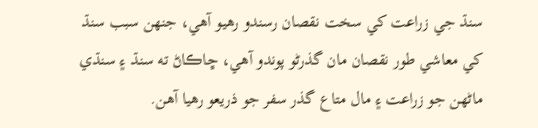سنڌ جي زراعت کي سخت نقصان رسندو رھيو آھي، جنهن سبب سنڌ کي معاشي طور نقصان مان گذرڻو پوندو آھي، ڇاڪاڻ ته سنڌ ۽ سنڌي ماڻهن جو زراعت ۽ مال متاع گذر سفر جو ذريعو رھيا آھن.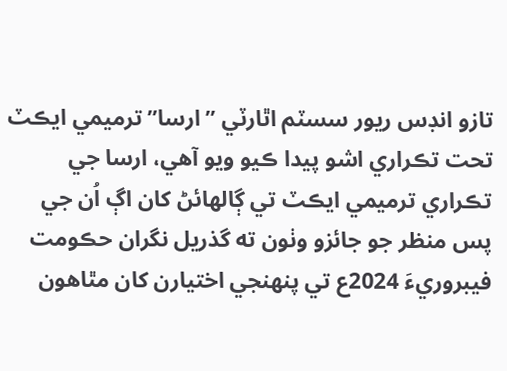تازو انڊس ريور سسٽم اٿارٽي ” ارسا” ترميمي ايڪٽ تحت تڪراري اشو پيدا ڪيو ويو آھي، ارسا جي تڪراري ترميمي ايڪٽ تي ڳالهائڻ کان اڳ اُن جي پس منظر جو جائزو وٺون ته گذريل نگران حڪومت فيبروريءَ 2024ع تي پنهنجي اختيارن کان مٿاھون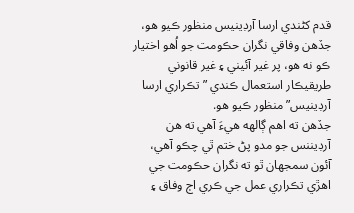قدم کڻندي ارسا آرڊينيس منظور ڪيو ھو، جڏهن وفاقي نگران حڪومت جو اُھو اختيار ڪو نه ھو، پر غير آئيني ۽ غير قانوني طريقيڪار استعمال ڪندي ” تڪراري ارسا آرڊينيس” منظور ڪيو ھو.
جڏھن ته اھم ڳالهه ھيءَ آھي ته ھن آرڊيننس جو مدو پڻ ختم ٿي چڪو آھي، آئون سمجهان ٿو ته نگران حڪومت جي اھڙي تڪراري عمل جي ڪري اڄ وفاق ۽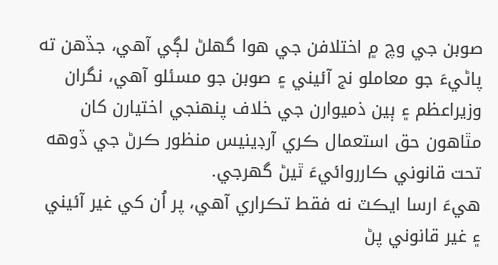صوبن جي وچ ۾ اختلافن جي ھوا گهلڻ لڳي آھي، جڏھن ته پاڻيءَ جو معاملو نج آئيني ۽ صوبن جو مسئلو آھي، نگران وزيراعظم ۽ ٻين ذميوارن جي خلاف پنهنجي اختيارن کان مٿاھون حق استعمال ڪري آرڊينيس منظور ڪرڻ جي ڏوھه تحت قانوني ڪارروائيءَ ٿيڻ گهرجي.
ھيءَ ارسا ايڪٽ نه فقط تڪراري آھي، پر اُن کي غير آئيني ۽ غير قانوني پڻ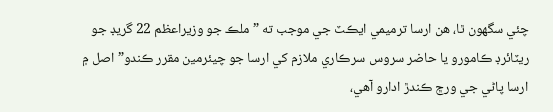چئي سگهون ٿا، ھن ارسا ترميمي ايڪٽ جي موجب ته ” ملڪ جو وزيراعظم 22 گريڊ جو ريٽائرڊ ڪامورو يا حاضر سروس سرڪاري ملازم کي ارسا جو چيئرمين مقرر ڪندو” اصل ۾ ارسا پاڻي جي ورڇ ڪندڙ ادارو آھي،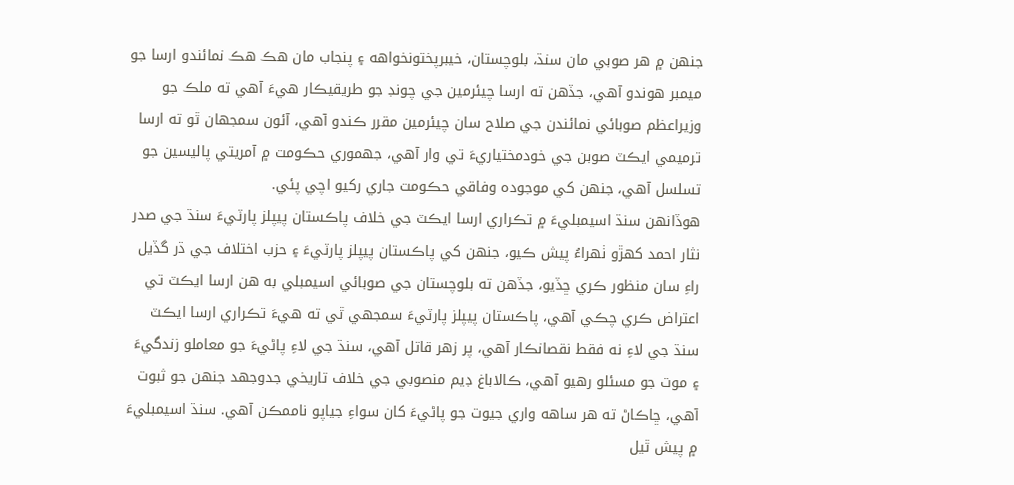جنهن ۾ ھر صوبي مان سنڌ، بلوچستان، خيبرپختونخواهه ۽ پنجاب مان ھڪ ھڪ نمائندو ارسا جو ميمبر ھوندو آھي، جڏھن ته ارسا چيئرمين جي چونڊ جو طريقيڪار ھيءَ آھي ته ملڪ جو وزيراعظم صوبائي نمائندن جي صلاح سان چيئرمين مقرر ڪندو آھي، آئون سمجهان ٿو ته ارسا ترميمي ايڪٽ صوبن جي خودمختياريءَ تي وار آھي، جهموري حڪومت ۾ آمريتي پاليسين جو تسلسل آھي، جنهن کي موجوده وفاقي حڪومت جاري رکيو اچي پئي.
ھوڏانهن سنڌ اسيمبليءَ ۾ تڪراري ارسا ايڪٽ جي خلاف پاڪستان پيپلز پارٽيءَ سنڌ جي صدر نثار احمد کهڙو ٺهراءُ پيش ڪيو، جنهن کي پاڪستان پيپلز پارٽيءَ ۽ حزب اختلاف جي ڌر گڏيل راءِ سان منظور ڪري ڇڏيو، جڏھن ته بلوچستان جي صوبائي اسيمبلي به ھن ارسا ايڪٽ تي اعتراض ڪري چڪي آھي، پاڪستان پيپلز پارٽيءَ سمجهي ٿي ته ھيءَ تڪراري ارسا ايڪٽ سنڌ جي لاءِ نه فقط نقصانڪار آھي، پر زھر قاتل آھي، سنڌ جي لاءِ پاڻيءَ جو معاملو زندگيءَ ۽ موت جو مسئلو رھيو آھي، ڪالاباغ ڊيم منصوبي جي خلاف تاريخي جدوجهد جنهن جو ثبوت آھي، ڇاڪاڻ ته ھر ساھه واري جيوت جو پاڻيءَ کان سواءِ جياپو ناممڪن آھي. سنڌ اسيمبليءَ ۾ پيش ٿيل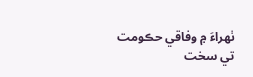ٺهراءَ ۾ وفاقي حڪومت تي سخت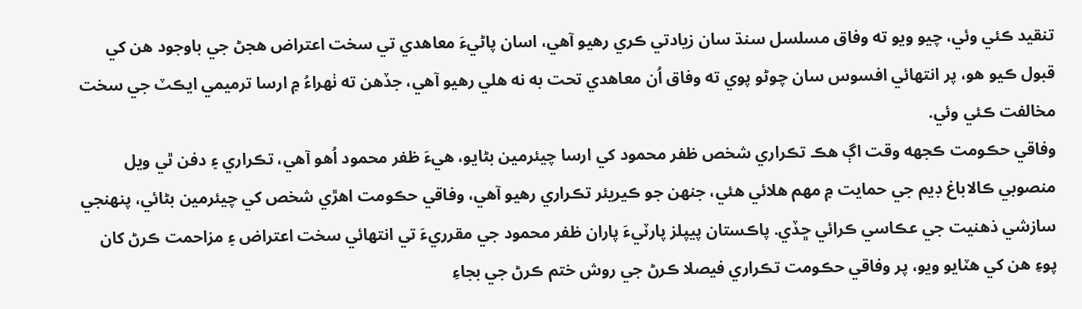تنقيد ڪئي وئي، چيو ويو ته وفاق مسلسل سنڌ سان زيادتي ڪري رھيو آھي، اسان پاڻيءَ معاھدي تي سخت اعتراض ھجڻ جي باوجود ھن کي قبول ڪيو ھو، پر انتهائي افسوس سان چوڻو پوي ته وفاق اُن معاھدي تحت به نه ھلي رھيو آھي، جڏھن ته ٺهراءُ ۾ ارسا ترميمي ايڪٽ جي سخت مخالفت ڪئي وئي.
وفاقي حڪومت ڪجهه وقت اڳ ھڪ تڪراري شخص ظفر محمود کي ارسا چيئرمين بڻايو، ھيءَ ظفر محمود اُھو آھي، تڪراري ۽ دفن ٿي ويل منصوبي ڪالاباغ ڊيم جي حمايت ۾ مهم ھلائي ھئي، جنهن جو ڪيريئر تڪراري رھيو آھي، وفاقي حڪومت اھڙي شخص کي چيئرمين بڻائي، پنهنجي سازشي ذھنيت جي عڪاسي ڪرائي ڇڏي. پاڪستان پيپلز پارٽيءَ پاران ظفر محمود جي مقرريءَ تي انتهائي سخت اعتراض ۽ مزاحمت ڪرڻ کان پوءِ ھن کي هٽايو ويو، پر وفاقي حڪومت تڪراري فيصلا ڪرڻ جي روش ختم ڪرڻ جي بجاءِ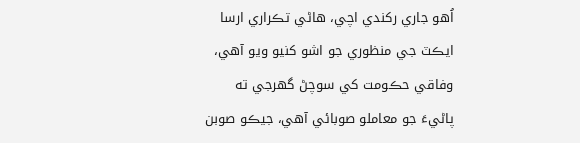اُھو جاري رکندي اچي، ھاڻي تڪراري ارسا ايڪٽ جي منظوري جو اشو کنيو ويو آھي، وفاقي حڪومت کي سوچڻ گهرجي ته پاڻيءَ جو معاملو صوبائي آھي، جيڪو صوبن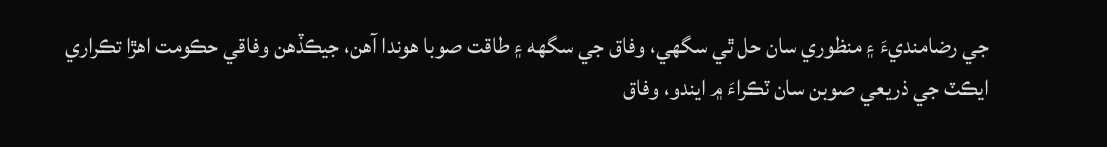جي رضامنديءَ ۽ منظوري سان حل ٿي سگهي، وفاق جي سگهه ۽ طاقت صوبا ھوندا آھن، جيڪڏھن وفاقي حڪومت اھڙا تڪراري ايڪٽ جي ذريعي صوبن سان ٽڪراءَ ۾ ايندو، وفاق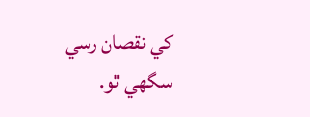کي نقصان رسي سگهي ٿو.